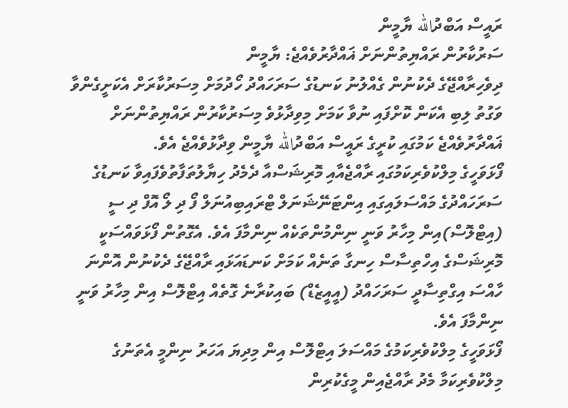ރައީސް އަބްދުالله ޔާމީން
ސަރުކާރުން ރައްޔިތުންނަށް ޣައްދާރުވެއްޖެ: ޔާމީން
ދިވެހިރާއްޖޭގެ ދެކުނުން ގެއްލުނު ކަނޑުގެ ސަރަހައްދު ހޯދުމަށް މިސަރުކާރަށް އެކަށީގެންވާ ވަގުތު ލިބި އެކަން ކޮށްފައި ނުވާ ކަމަށް މިވިދާޅުވެ މިސަރުކާރުން ރައްޔިތުންނަށް ޣައްދާރުވެއްޖެ ކަމުގައި ކުރީގެ ރައީސް އަބްދުالله ޔާމީން ވިދާޅުވެއްޖެ އެވެ.
ފޯޅަވަހީގެ މިލްކުވެރިކަމުގައި ރާއްޖެއާއި މޮރިޝަސްއާ ދެމެދު ހިޔާލުތަފާތުވެފައިވާ ކަނޑުގެ ސަރަހައްދުގެ މައްސަލައިގައި އިންޓަނޭޝަނަލް ޓްރައިބިއުނަލް ފޯ ދި ލޯ އޮފް ދި ސީ (އިޓްލޮސް)އިން މިހާރު ވަނީ ނިންމުންތަކެއް ނިންމާފަ އެވެ. އެގޮތުން ފޯޅަވައްސަކީ މޮރިޝަސްގެ އިހްތިސާސް ހިނގާ ތަނެއް ކަމަށް ކަނޑައަޅައި ރާއްޖޭގެ ދެކުނުން އޮންނަ ހާއްސަ އިގްތިސާދީ ސަރަހައްދު (އީއީޒެޑް) ބައިކުރާނެ ގޮތެއް އިޓްލޮސް އިން މިހާރު ވަނީ ނިންމާފަ އެވެ.
ފޯޅަވަހީގެ މިލްކުވެރިކަމުގެ މައްސަލަ އިޓްލޮސް އިން މިދިޔަ އަހަރު ނިންމީ އެތަނުގެ މިލްކުވެރިކަމާ މެދު ރާއްޖެއިން މީގެކުރިން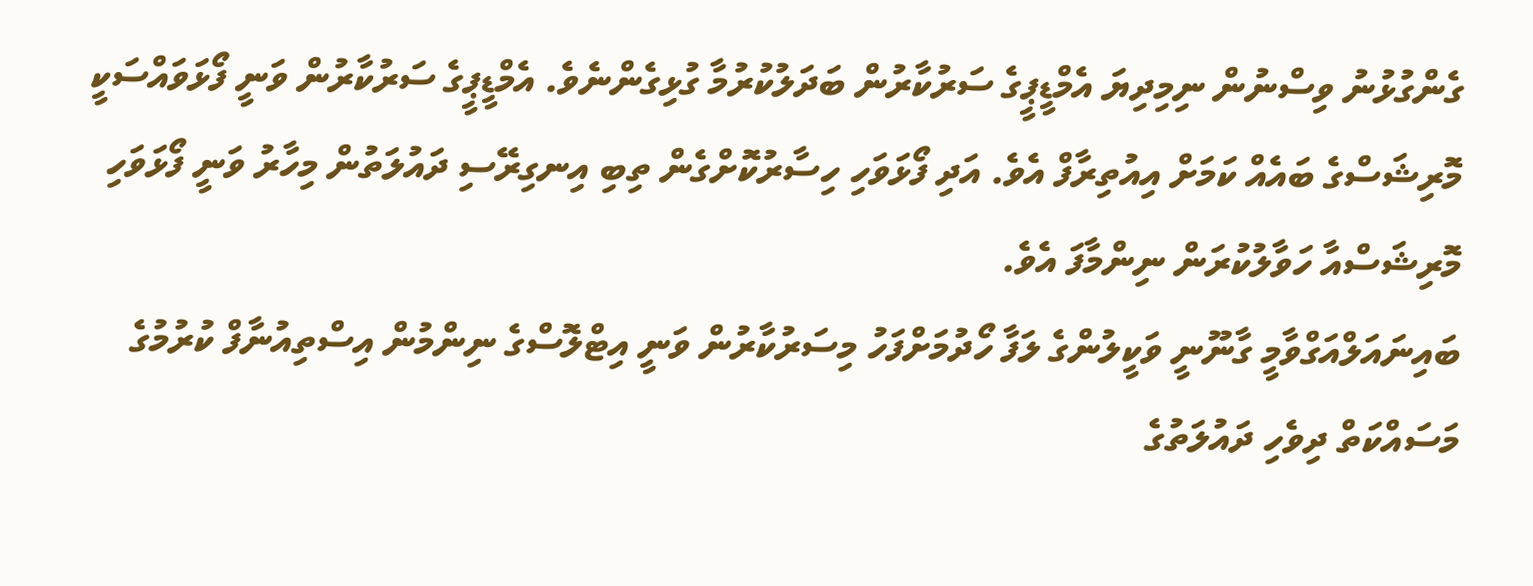ގެންގުޅުނު ވިސްނުން ނިމިދިޔަ އެމްޑީޕީގެ ސަރުކާރުން ބަދަލުކުރުމާ ގުޅިގެންނެވެ. އެމްޑީޕީގެ ސަރުކާރުން ވަނީ ފޯޅަވައްސަކީ މޮރިޝަސްގެ ބައެއް ކަމަށް އިއުތިރާފް އެވެ. އަދި ފޯޅަވަހި ހިސާރުކޮށްގެން ތިބި އިނގިރޭސި ދައުލަތުން މިހާރު ވަނީ ފޯޅަވަހި މޮރިޝަސްއާ ހަވާލުކުރަން ނިންމާފަ އެވެ.
ބައިނައަލްއަގްވާމީ ގާނޫނީ ވަކީލުންގެ ލަފާ ހޯދުމަށްފަހު މިސަރުކާރުން ވަނީ އިޓްލޮސްގެ ނިންމުން އިސްތިއުނާފް ކުރުމުގެ މަސައްކަތް ދިވެހި ދައުލަތުގެ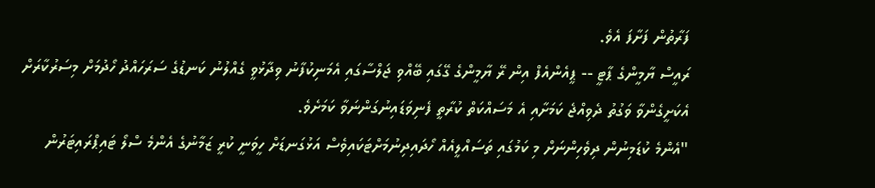ފަރާތުން ފަށާފަ އެވެ.
ރައީސް ޔާމީންގެ ޕާޓީ -- ޕީއެންއެފް އިން ރޭ ޔާމީންގެ ގޭގައި ބޭއްވި ޖަލްސާގައި އެމަނިކުފާނު ވިދާޅުވީ ގެއްލުނު ކަނޑުގެ ސަރަހައްދު ހޯދުމަށް މިސަރުކާރަށް އެކަށީގެންވާ ވަގުތު ދެވިއްޖެ ކަމަށާއި އެ މަސައްކަތް ކުރާތީ ފެނިވަޑައިނުގަންނަވާ ކަމަށެވެ.
"އެންމެ ކުޑަމިނުން ދިވެހިންނަށް މި ކަމުގައި ތަސައްލީއެއް ހޯދައިދިނުމަށްޓަކައިވެސް އަޅުގަނޑަށް ހީވަނީ ކުރީ ޒަމާނުގެ އެންމެ ސްލޯ ޓައިޕްރައިޓަރުން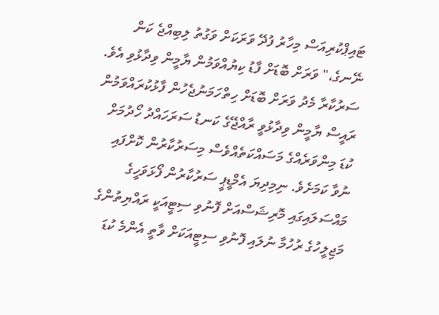ޓައިޕްކުރިއަސް މިހާރު ފުދޭ ވަރަކަށް ވަގުތު ލިބިއްޖެ ކަން ނޭނގެ،" ވަރަށް ބޮޑަށް ފާޑު ކިޔުއްވަމުން ޔާމީން ވިދާޅުވި އެވެ.
ސަރުކާރާ މެދު ވަރަށް ބޮޑަށް ހިތްހަމަނުޖެހުން ފާޅުކުރައްވަމުން ރައީސް ޔާމީން ވިދާޅުވީ ރާއްޖޭގެ ކަނޑު ސަރަހައްދު ހޯދުމަށް ކުޑަ މިންވަރެއްގެ މަސައްކަތެއްވެސް މިސަރުކާރުން ކޮށްފައި ނުވާ ކަމަށެވެ. ނިމިދިޔަ އެމްޑީޕީ ސަރުކާރުން ފޯޅަވަހީގެ މައްސަލައިގައި މޮރިޝަސްއަށް ފޮނުވި ސިޓީއަކީ ރައްޔިތުންގެ މަޖިލީހުގެ ރުހުމާ ނުލައި ފޮނުވި ސިޓީއަކަށް ވާތީ އެންމެ ކުޑަ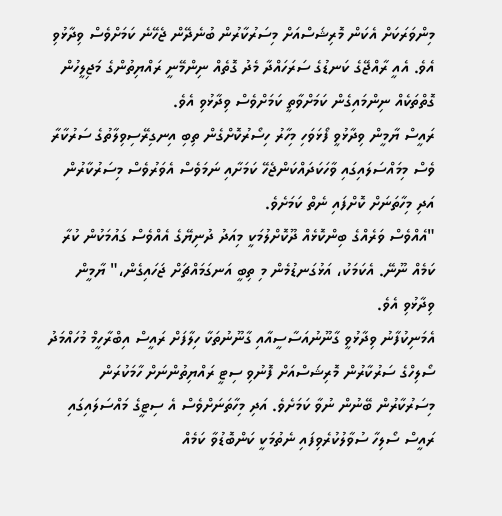މިންވަރަކަށް އެކަން މޮރިޝަސްއަށް މިސަރުކާރުން ބުނެދޭން ޖެހޭނެ ކަމަށްވެސް ވިދާޅުވި އެވެ. އެއީ ރާއްޖޭގެ ކަނޑުގެ ސަރަހައްދާ މެދު ގޮތެއް ނިންމޭނީ ރައްޔިތުންގެ މަޖިލީހުން ގޮތްތަކެއް ނިންމައިގެން ކަމަށްވާތީ ކަމަށްވެސް ވިދާޅުވި އެވެ.
ރައީސް ޔާމީން ވިދާޅުވީ ފޯޅަވަހި މިހާރު ހިސޯރުކޮށްގެން ތިބި އިނގިރޭސިވިލާތުގެ ސަރުކާރާ ވެސް މިމައްސަލައިގައި ވާހަކަދައްކަންޖެހޭ ކަމަށާއި ނަމަވެސް އެވަރުވެސް މިސަރުކާރުން އަދި މިހާތަނަށް ކޮށްފައި ނެތް ކަމަށެވެ.
"އެއްވެސް ވަރެއްގެ ބިންކޮޅެއް ދޫކޮށްލުމަކީ މިއަދު ދުނިޔޭގެ އެއްވެސް ގައުމަކުން ކުރާ ކަމެއް ނޫނޭ. އެކަމަކު، އަޅުގަނޑުމެން މި ތިބީ އަނގަމައްޗަށް ޖަހައިގެން،" ޔާމީން ވިދާޅުވި އެވެ.
އެމަނިކުފާނު ވިދާޅުވީ ގާނޫނުއަސާސީއާއި ގާނޫނުތަކާ ހިލާފަށް ރައީސް އިބްރާހީމް މުހައްމަދު ސޯލިހްގެ ސަރުކާރުން މޮރިޝަސްއަށް ފޮނުވި ސިޓީ ރައްޔިތުންނަށް ހާމަކުރަން މިސަރުކާރުން ބޭނުން ނުވާ ކަމަށެވެ. އަދި މިހާތަނަށްވެސް އެ ސިޓީގެ މައްސަލައިގައި ރައީސް ސޯލިހާ ސުވާލުކުރެވިފައި ނެތުމަކީ ކަންބޮޑުވާ ކަމެއް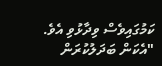ކަމުގައިވެސް ވިދާޅުވި އެވެ.
"އެކަން ބަދަލުކުރަން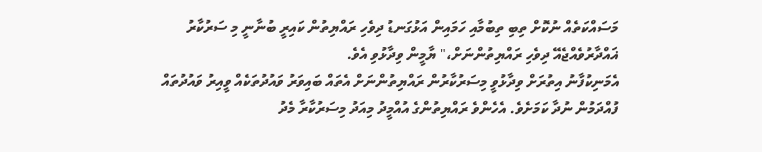މަސައްކަތެއް ނުކޮށް ތިބި ތިބުމާއި ހަމައިން އަޅުގަނޑު ދިވެހި ރައްޔިތުން ކައިރީ ބުނާނީ މި ސަރުކާރު ޣައްދާރުވެއްޖެއޭ ދިވެހި ރައްޔިތުންނަށް،" ޔާމީން ވިދާޅުވި އެވެ.
އެމަނިކުފާނު އިތުރަށް ވިދާޅުވީ މިސަރުކާރުން ރައްޔިތުންނަށް އެތައް ބައިވަރު ވައުދުތަކެއް ވީއިރު ވައުދުތައް ފުއްދަމުން ނުދާ ކަމަށެވެ. އެހެންވެ ރައްޔިތުންގެ އުއްމީދު މިއަދު މިސަރުކާރާ މެދު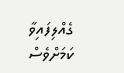ގެއްލިފައިވާ ކަމަށްވެސް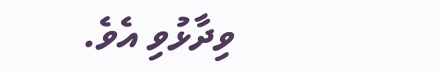ވިދާޅުވި އެވެ.